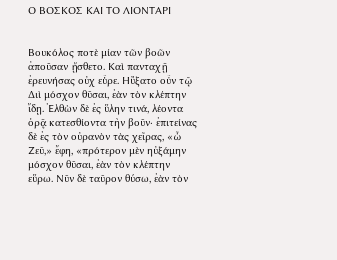Ο ΒΟΣΚΟΣ ΚΑΙ ΤΟ ΛΙΟΝΤΑΡΙ


Βουκόλος ποτὲ μίαν τῶν βοῶν ἀποῦσαν ᾔσθετο. Καὶ πανταχῇ ἐρευνήσας οὐχ εὗρε. Ηὔξατο οὖν τῷ Διὶ μόσχον θῦσαι, ἐὰν τὸν κλέπτην ἴδῃ. Ἐλθὼν δὲ ἐς ὕλην τινά, λέοντα ὁρᾷ κατεσθίοντα τὴν βοῦν· ἐπιτείνας δὲ ἐς τὸν οὐρανὸν τὰς χεῖρας, «ὦ Ζεῦ,» ἔφη, «πρότερον μὲν ηὐξάμην μόσχον θῦσαι, ἐὰν τὸν κλέπτην εὕρω. Νῦν δὲ ταῦρον θύσω, ἐὰν τὸν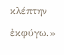κλέπτην ἐκφύγω.»